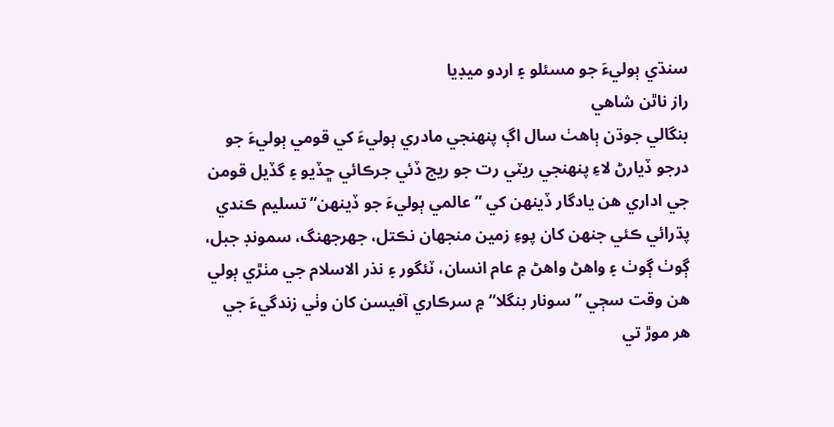سنڌي ٻوليءَ جو مسئلو ۽ اردو ميڊيا
راز ناٿن شاهي
بنگالي جوڌن ٻاهٺ سال اڳ پنهنجي مادري ٻوليءَ کي قومي ٻوليءَ جو درجو ڏيارڻ لاءِ پنهنجي ريٽي رت جو ريج ڏئي جرڪائي ڇڏيو ۽ گڏيل قومن جي اداري هن يادگار ڏينهن کي ”عالمي ٻوليءَ جو ڏينهن“ تسليم ڪندي پڌرائي ڪئي جنهن کان پوءِ زمين منجهان نڪتل، جهرجهنگ، سمونڊ جبل، ڳوٺ ڳوٺ ۽ واهڻ واهڻ ۾ عام انسان، ٽئگور ۽ نذر الاسلام جي مٺڙي ٻولي هن وقت سڄي ”سونار بنگلا“ ۾ سرڪاري آفيسن کان وٺي زندگيءَ جي هر موڙ تي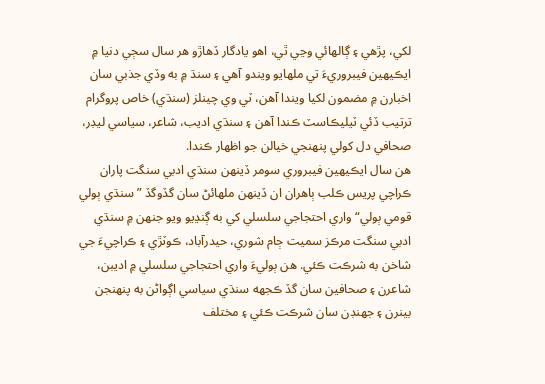لکي، پڙهي ۽ ڳالهائي وڃي ٿي، اهو يادگار ڏهاڙو هر سال سڄي دنيا ۾ ايڪيهين فيبروريءَ تي ملهايو ويندو آهي ۽ سنڌ ۾ به وڏي جذبي سان اخبارن ۾ مضمون لکيا ويندا آهن، ٽي وي چينلز (سنڌي) خاص پروگرام ترتيب ڏئي ٽيليڪاسٽ ڪندا آهن ۽ سنڌي اديب، شاعر، سياسي ليڊر، صحافي دل کولي پنهنجي خيالن جو اظهار ڪندا.
هن سال ايڪيهين فيبروري سومر ڏينهن سنڌي ادبي سنگت پاران ڪراچي پريس ڪلب ٻاهران ان ڏينهن ملهائڻ سان گڏوگڏ ”سنڌي ٻولي قومي ٻولي“ واري احتجاجي سلسلي کي به ڳنڍيو ويو جنهن ۾ سنڌي ادبي سنگت مرڪز سميت ڄام شوري، حيدرآباد، ڪوٽڙي ۽ ڪراچيءَ جي شاخن به شرڪت ڪئي. هن ٻوليءَ واري احتجاجي سلسلي ۾ اديبن، شاعرن ۽ صحافين سان گڏ ڪجهه سنڌي سياسي اڳواڻن به پنهنجن بينرن ۽ جهنڊن سان شرڪت ڪئي ۽ مختلف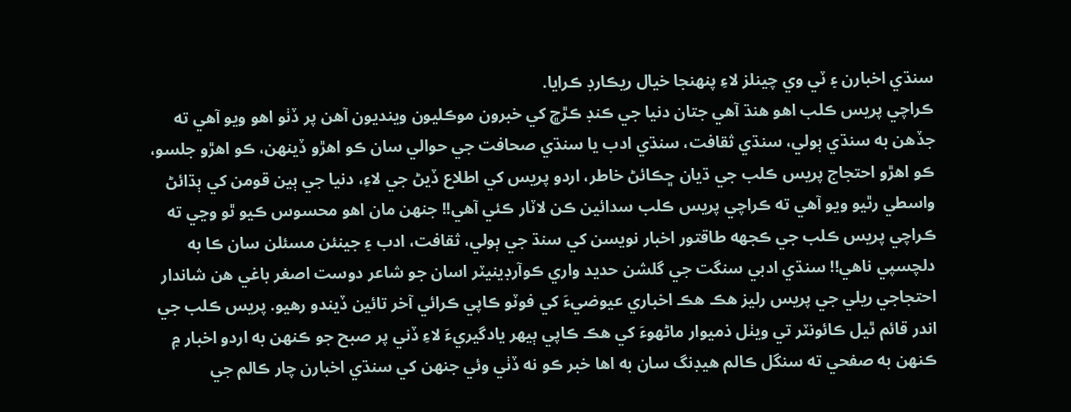سنڌي اخبارن ۽ ٽي وي چينلز لاءِ پنهنجا خيال ريڪارڊ ڪرايا.
ڪراچي پريس ڪلب اهو هنڌ آهي جتان دنيا جي ڪنڊ ڪڙڇ کي خبرون موڪليون وينديون آهن پر ڏٺو اهو ويو آهي ته جڏهن به سنڌي ٻولي، سنڌي ثقافت، سنڌي ادب يا سنڌي صحافت جي حوالي سان ڪو اهڙو ڏينهن، ڪو اهڙو جلسو، ڪو اهڙو احتجاج پريس ڪلب جي ڌيان ڇڪائڻ خاطر، اردو پريس کي اطلاع ڏيڻ جي لاءِ، دنيا جي ٻين قومن کي ٻڌائڻ واسطي رٿيو ويو آهي ته ڪراچي پريس ڪلب سدائين ڪن لاٽار ڪئي آهي!! جنهن مان اهو محسوس ڪيو ٿو وڃي ته ڪراچي پريس ڪلب جي ڪجهه طاقتور اخبار نويسن کي سنڌ جي ٻولي، ثقافت، ادب ۽ جينئن مسئلن سان ڪا به دلچسپي ناهي!! سنڌي ادبي سنگت جي گلشن حديد واري ڪوآرڊينيٽر اسان جو شاعر دوست اصغر باغي هن شاندار احتجاجي ريلي جي پريس رليز هڪ هڪ اخباري عيوضيءَ کي فوٽو ڪاپي ڪرائي آخر تائين ڏيندو رهيو. پريس ڪلب جي اندر قائم ٿيل ڪائونٽر تي ويٺل ذميوار ماڻهوءَ کي هڪ ڪاپي ٻيهر يادگيريءَ لاءِ ڏني پر صبح جو ڪنهن به اردو اخبار ۾ ڪنهن به صفحي ته سنگل ڪالم هيڊنگ سان به اها خبر ڪو نه ڏٺي وئي جنهن کي سنڌي اخبارن چار ڪالم جي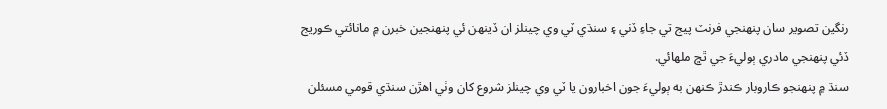رنگين تصوير سان پنهنجي فرنٽ پيج تي جاءِ ڏني ۽ سنڌي ٽي وي چينلز ان ڏينهن ئي پنهنجين خبرن ۾ مانائتي ڪوريج ڏئي پنهنجي مادري ٻوليءَ جي ٿڇ ملهائي.
سنڌ ۾ پنهنجو ڪاروبار ڪندڙ ڪنهن به ٻوليءَ جون اخبارون يا ٽي وي چينلز شروع کان وٺي اهڙن سنڌي قومي مسئلن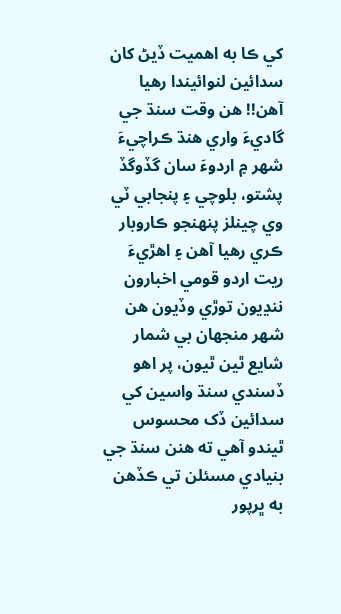کي ڪا به اهميت ڏيڻ کان سدائين لنوائيندا رهيا آهن!! هن وقت سنڌ جي گاديءَ واري هنڌ ڪراچيءَ شهر ۾ اردوءَ سان گڏوگڏ پشتو، بلوچي ۽ پنجابي ٽي وي چينلز پنهنجو ڪاروبار ڪري رهيا آهن ۽ اهڙيءَ ريت اردو قومي اخبارون ننڍيون توڙي وڏيون هن شهر منجهان بي شمار شايع ٿين ٿيون، پر اهو ڏسندي سنڌ واسين کي سدائين ڏک محسوس ٿيندو آهي ته هنن سنڌ جي بنيادي مسئلن تي ڪڏهن به ڀرپور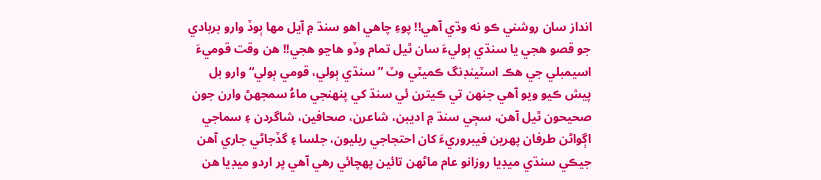انداز سان روشني ڪو نه وڌي آهي!! پوءِ چاهي اهو سنڌ ۾ آيل مها ٻوڏ وارو بربادي جو قصو هجي يا سنڌي ٻوليءَ سان ٿيل تمام وڏو هاڃو هجي!! هن وقت قوميءَ اسيمبلي جي هڪ اسٽينڊنگ ڪميٽي وٽ ”سنڌي ٻولي، قومي ٻولي“ وارو بل پيش ڪيو ويو آهي جنهن تي ڪيترن ئي سنڌ کي پنهنجي ماءُ سمجهڻ وارن جون صحيحون ٿيل آهن، سڄي سنڌ ۾ اديبن، شاعرن، صحافين، شاگردن ۽ سماجي اڳواڻن طرفان پهرين فيبروريءَ کان احتجاجي ريليون، جلسا ۽ گڏجاڻي جاري آهن جيڪي سنڌي ميڊيا روزانو عام ماڻهن تائين پهچائي رهي آهي پر اردو ميڊيا هن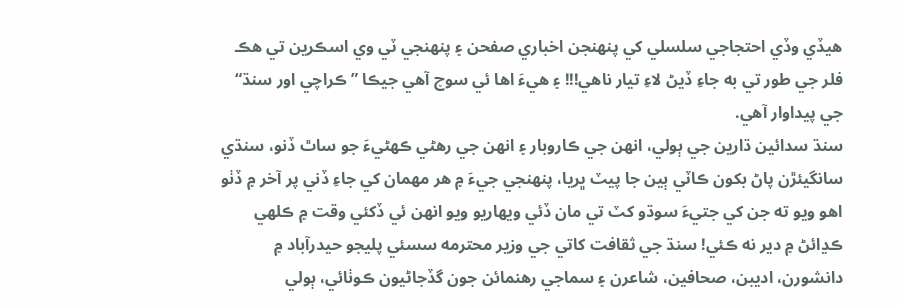هيڏي وڏي احتجاجي سلسلي کي پنهنجن اخباري صفحن ۽ پنهنجي ٽي وي اسڪرين تي هڪ فلر جي طور تي به جاءِ ڏيڻ لاءِ تيار ناهي!!! ۽ هيءَ اها ئي سوچ آهي جيڪا ”ڪراچي اور سنڌ“ جي پيداوار آهي.
سنڌ سدائين ڌارين جي ٻولي، انهن جي ڪاروبار ۽ انهن جي رهڻي ڪهڻيءَ جو ساٿ ڏنو، سنڌي سانگيئڙن پاڻ بکون ڪاٽي ٻين جا پيٽ ڀريا، پنهنجي جيءَ ۾ هر مهمان کي جاءِ ڏني پر آخر ۾ ڏٺو اهو ويو ته جن کي جتيءَ سوڌو کٽ تي مان ڏئي ويهاريو ويو انهن ئي ڏکئي وقت ۾ ڪلهي ڪڍائڻ ۾ دير نه ڪئي! سنڌ جي ثقافت کاتي جي وزير محترمه سسئي پليجو حيدرآباد ۾ دانشورن، اديبن، صحافين، شاعرن ۽ سماجي رهنمائن جون گڏجاڻيون ڪوٺائي، ٻولي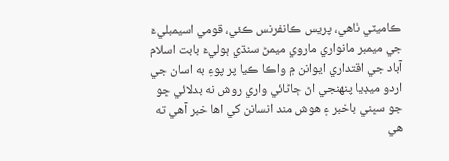ڪاميٽي ٺاهي، پريس ڪانفرنس ڪئي، قومي اسيمبليءَ جي ميمبر مانواري ماروي ميمڻ سنڌي ٻوليءَ بابت اسلام آباد جي اقتداري ايوانن ۾ واڪا ڪيا پر پوءِ به اسان جي اردو ميڊيا پنهنجي اڻ ڄاڻائي واري روش نه بدلائي ڇو جو سڀني باخبر ۽ هوش مند انسانن کي اها خبر آهي ته هي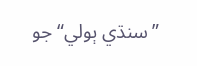”سنڌي ٻولي“ جو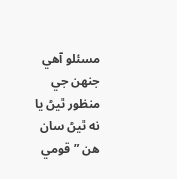مسئلو آهي جنهن جي منظور ٿيڻ يا نه ٿيڻ سان هن ”قومي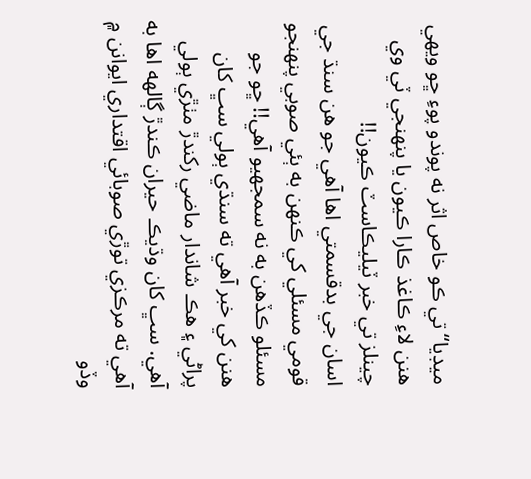ميڊيا“ تي ڪو خاص اثر نه پوندو پوءِ ڇو ويهي هنن لاءِ ڪاغذ ڪارا ڪيون يا پنهنجي ٽي وي چينلز تي خبر ٽيليڪاسٽ ڪيون!!
اسان جي بدقسمتي اها آهي جو هن سنڌ جي قومي مسئلي کي ڪنهن به ٻئي صوبي پنهنجو مسئلو ڪڏهن به نه سمجهيو آهي!! ڇو جو هنن کي خبر آهي ته سنڌي ٻولي سڀ کان پراڻي ۽ هڪ شاندار ماضي رکندڙ مٺڙي ٻولي آهي. سڀ کان وڌيڪ حيران ڪندڙ ڳالهه اها به آهي ته مرڪزي توڙي صوبائي اقتداري ايوانن ۾ وڏو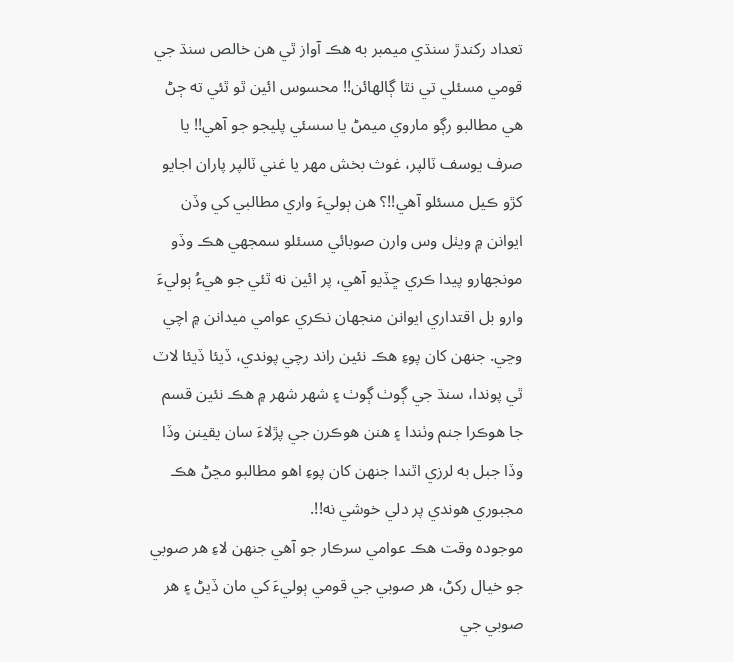تعداد رکندڙ سنڌي ميمبر به هڪ آواز ٿي هن خالص سنڌ جي قومي مسئلي تي نٿا ڳالهائن!! محسوس ائين ٿو ٿئي ته ڄڻ هي مطالبو رڳو ماروي ميمڻ يا سسئي پليجو جو آهي!! يا صرف يوسف ٽالپر، غوث بخش مهر يا غني ٽالپر پاران اجايو کڙو ڪيل مسئلو آهي!!؟ هن ٻوليءَ واري مطالبي کي وڏن ايوانن ۾ ويٺل وس وارن صوبائي مسئلو سمجهي هڪ وڏو مونجهارو پيدا ڪري ڇڏيو آهي، پر ائين نه ٿئي جو هيءُ ٻوليءَ وارو بل اقتداري ايوانن منجهان نڪري عوامي ميدانن ۾ اچي وڃي. جنهن کان پوءِ هڪ نئين راند رچي پوندي، ڏيئا ڏيئا لاٽ ٿي پوندا، سنڌ جي ڳوٺ ڳوٺ ۽ شهر شهر ۾ هڪ نئين قسم جا هوڪرا جنم وٺندا ۽ هنن هوڪرن جي پڙلاءَ سان يقينن وڏا وڏا جبل به لرزي اٿندا جنهن کان پوءِ اهو مطالبو مڃڻ هڪ مجبوري هوندي پر دلي خوشي نه!!.
موجوده وقت هڪ عوامي سرڪار جو آهي جنهن لاءِ هر صوبي جو خيال رکڻ، هر صوبي جي قومي ٻوليءَ کي مان ڏيڻ ۽ هر صوبي جي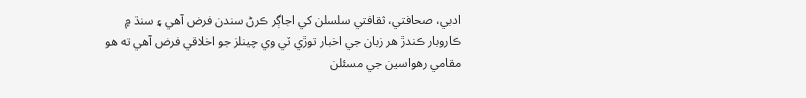ادبي، صحافتي، ثقافتي سلسلن کي اجاڳر ڪرڻ سندن فرض آهي ۽ سنڌ ۾ ڪاروبار ڪندڙ هر زبان جي اخبار توڙي ٽي وي چينلز جو اخلاقي فرض آهي ته هو مقامي رهواسين جي مسئلن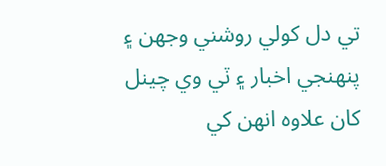تي دل کولي روشني وجهن ۽ پنهنجي اخبار ۽ ٽي وي چينل کان علاوه انهن کي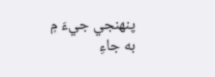پنهنجي جيءَ ۾ به جاءِ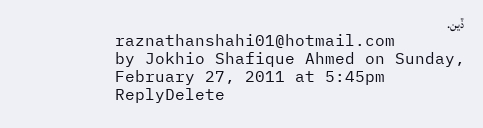ڏين.
raznathanshahi01@hotmail.com
by Jokhio Shafique Ahmed on Sunday, February 27, 2011 at 5:45pm
ReplyDelete